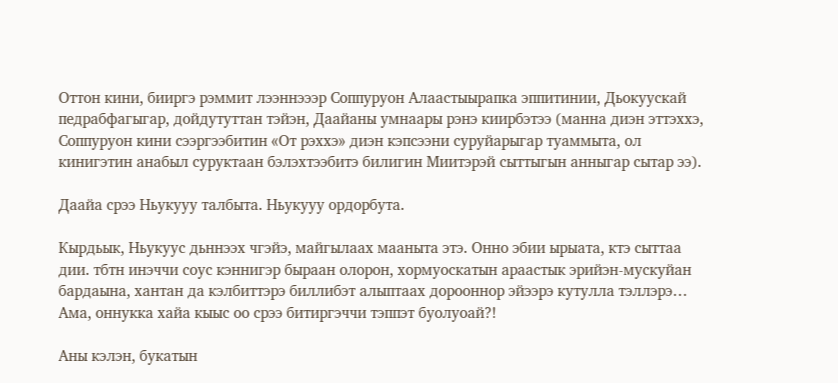Оттон кини, бииргэ рэммит лээннэээр Соппуруон Алаастыырапка эппитинии, Дьокуускай педрабфагыгар, дойдутуттан тэйэн, Даайаны умнаары рэнэ киирбэтээ (манна диэн эттэххэ, Соппуруон кини сээргээбитин «От рэххэ» диэн кэпсээни суруйарыгар туаммыта, ол кинигэтин анабыл суруктаан бэлэхтээбитэ билигин Миитэрэй сыттыгын анныгар сытар ээ).

Даайа срээ Ньукууу талбыта. Ньукууу ордорбута.

Кырдьык, Ньукуус дьннээх чгэйэ, майгылаах мааныта этэ. Онно эбии ырыата, ктэ сыттаа дии. тбтн инэччи соус кэннигэр быраан олорон, хормуоскатын араастык эрийэн-мускуйан бардаына, хантан да кэлбиттэрэ биллибэт алыптаах дорооннор эйээрэ кутулла тэллэрэ… Ама, оннукка хайа кыыс оо срээ битиргэччи тэппэт буолуоай?!

Аны кэлэн, букатын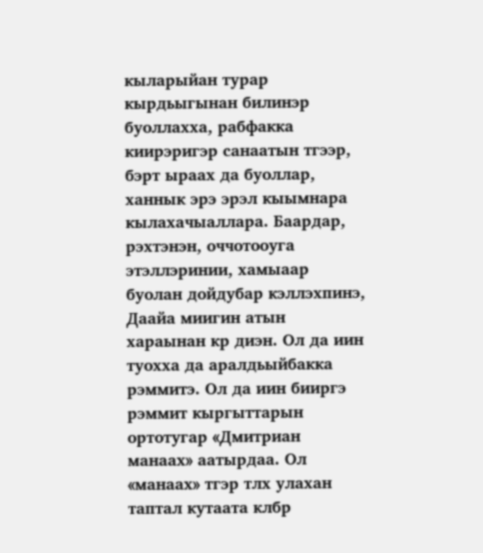кыларыйан турар кырдьыгынан билинэр буоллахха, рабфакка киирэригэр санаатын тгээр, бэрт ыраах да буоллар, ханнык эрэ эрэл кыымнара кылахачыаллара. Баардар, рэхтэнэн, оччотооуга этэллэринии, хамыаар буолан дойдубар кэллэхпинэ, Даайа миигин атын хараынан кр диэн. Ол да иин туохха да аралдьыйбакка рэммитэ. Ол да иин бииргэ рэммит кыргыттарын ортотугар «Дмитриан манаах» аатырдаа. Ол «манаах» тгэр тлх улахан таптал кутаата клбр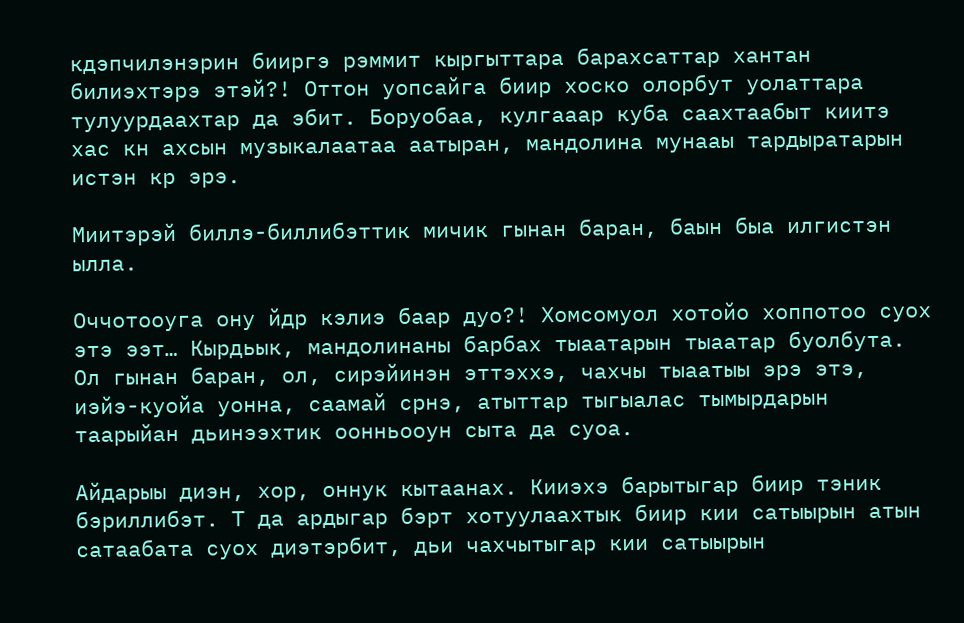кдэпчилэнэрин бииргэ рэммит кыргыттара барахсаттар хантан билиэхтэрэ этэй?! Оттон уопсайга биир хоско олорбут уолаттара тулуурдаахтар да эбит. Боруобаа, кулгааар куба саахтаабыт киитэ хас кн ахсын музыкалаатаа аатыран, мандолина мунааы тардыратарын истэн кр эрэ.

Миитэрэй биллэ-биллибэттик мичик гынан баран, баын быа илгистэн ылла.

Оччотооуга ону йдр кэлиэ баар дуо?! Хомсомуол хотойо хоппотоо суох этэ ээт… Кырдьык, мандолинаны барбах тыаатарын тыаатар буолбута. Ол гынан баран, ол, сирэйинэн эттэххэ, чахчы тыаатыы эрэ этэ, иэйэ-куойа уонна, саамай срнэ, атыттар тыгыалас тымырдарын таарыйан дьинээхтик оонньооун сыта да суоа.

Айдарыы диэн, хор, оннук кытаанах. Кииэхэ барытыгар биир тэник бэриллибэт. Т да ардыгар бэрт хотуулаахтык биир кии сатыырын атын сатаабата суох диэтэрбит, дьи чахчытыгар кии сатыырын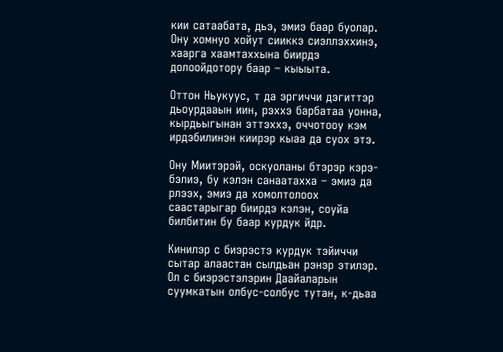кии сатаабата, дьэ, эмиэ баар буолар. Ону хомнуо хойут сииккэ сиэллэххинэ, хаарга хаамтаххына биирдэ долоойдотору баар – кыыыта.

Оттон Ньукуус, т да эргиччи дэгиттэр дьоурдааын иин, рэххэ барбатаа уонна, кырдьыгынан эттэххэ, оччотооу кэм ирдэбилинэн киирэр кыаа да суох этэ.

Ону Миитэрэй, оскуоланы бтэрэр кэрэ-бэлиэ, бу кэлэн санаатахха – эмиэ да рлээх, эмиэ да хомолтолоох саастарыгар биирдэ кэлэн, соуйа билбитин бу баар курдук йдр.

Кинилэр с биэрэстэ курдук тэйиччи сытар алаастан сылдьан рэнэр этилэр. Ол с биэрэстэлэрин Даайаларын суумкатын олбус-солбус тутан, к-дьаа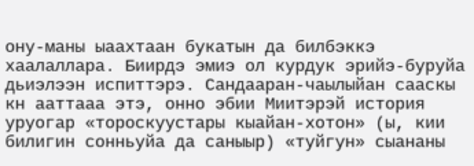ону-маны ыаахтаан букатын да билбэккэ хаалаллара. Биирдэ эмиэ ол курдук эрийэ-буруйа дьиэлээн испиттэрэ. Сандааран-чаылыйан сааскы кн ааттааа этэ, онно эбии Миитэрэй история уруогар «тороскуустары кыайан-хотон» (ы, кии билигин сонньуйа да саныыр) «туйгун» сыананы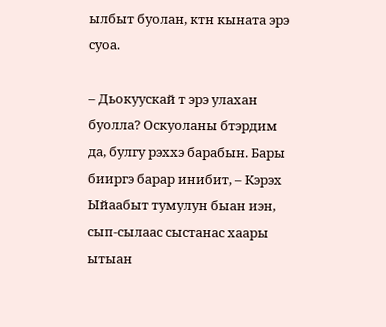ылбыт буолан, ктн кыната эрэ суоа.

– Дьокуускай т эрэ улахан буолла? Оскуоланы бтэрдим да, булгу рэххэ барабын. Бары бииргэ барар инибит, – Кэрэх Ыйаабыт тумулун быан иэн, сып-сылаас сыстанас хаары ытыан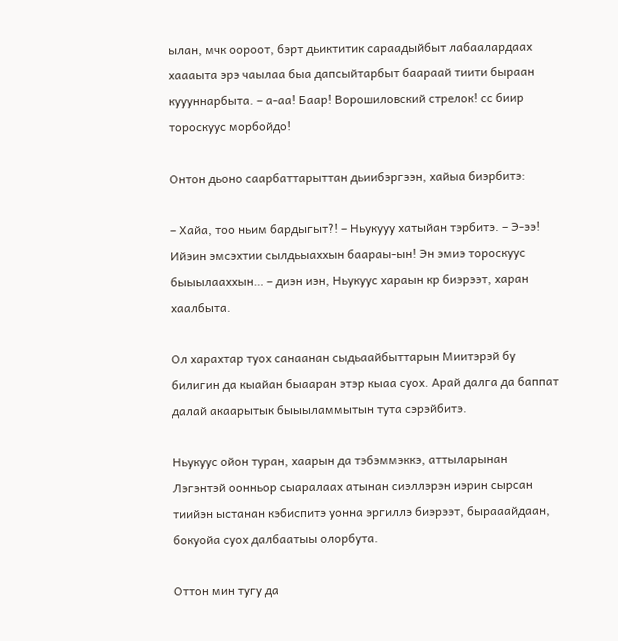ылан, мчк оороот, бэрт дьиктитик сараадыйбыт лабаалардаах хаааыта эрэ чаылаа быа дапсыйтарбыт баараай тиити быраан куууннарбыта. – а-аа! Баар! Ворошиловский стрелок! сс биир тороскуус морбойдо!

Онтон дьоно саарбаттарыттан дьиибэргээн, хайыа биэрбитэ:

– Хайа, тоо ньим бардыгыт?! – Ньукууу хатыйан тэрбитэ. – Э-ээ! Ийэин эмсэхтии сылдьыаххын баараы-ын! Эн эмиэ тороскуус быыылааххын… – диэн иэн, Ньукуус хараын кр биэрээт, харан хаалбыта.

Ол харахтар туох санаанан сыдьаайбыттарын Миитэрэй бу билигин да кыайан быааран этэр кыаа суох. Арай далга да баппат далай акаарытык быыыламмытын тута сэрэйбитэ.

Ньукуус ойон туран, хаарын да тэбэммэккэ, аттыларынан Лэгэнтэй оонньор сыаралаах атынан сиэллэрэн иэрин сырсан тиийэн ыстанан кэбиспитэ уонна эргиллэ биэрээт, бырааайдаан, бокуойа суох далбаатыы олорбута.

Оттон мин тугу да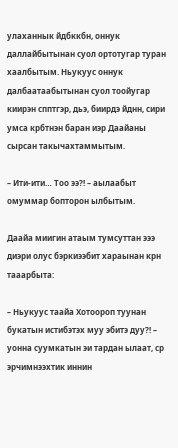улаханнык йдбккбн, оннук даллайбытынан суол ортотугар туран хаалбытым. Ньукуус оннук далбаатаабытынан суол тоойугар киирэн спптгэр, дьэ, биирдэ йднн, сири умса крбтнэн баран иэр Даайаны сырсан такычахтаммытым.

– Ити-ити… Тоо ээ?! – аылаабыт омуммар бопторон ылбытым.

Даайа миигин атаым тумсуттан эээ диэри олус бэркиээбит хараынан крн тааарбыта:

– Ньукуус таайа Хотоороп туунан букатын истибэтэх муу эбитэ дуу?! – уонна суумкатын эи тардан ылаат, ср эрчимнээхтик иннин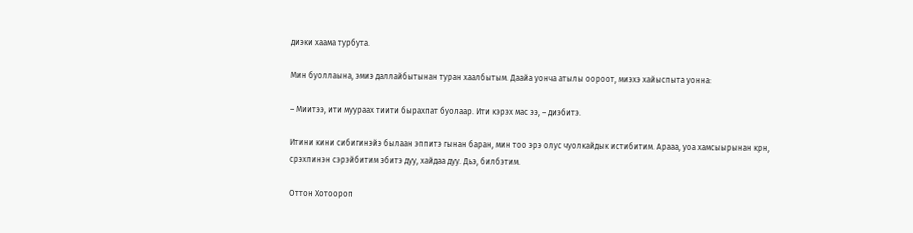диэки хаама турбута.

Мин буоллаына, эмиэ даллайбытынан туран хаалбытым. Даайа уонча атылы оороот, миэхэ хайыспыта уонна:

– Миитээ, ити муураах тиити бырахпат буолаар. Ити кэрэх мас ээ, – диэбитэ.

Итини кини сибигинэйэ былаан эппитэ гынан баран, мин тоо эрэ олус чуолкайдык истибитим. Арааа, уоа хамсыырынан крн, срэхпинэн сэрэйбитим эбитэ дуу, хайдаа дуу. Дьэ, билбэтим.

Оттон Хотоороп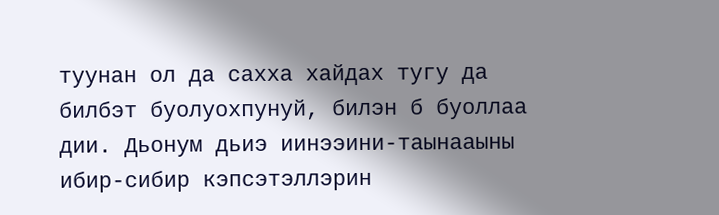туунан ол да сахха хайдах тугу да билбэт буолуохпунуй, билэн б буоллаа дии. Дьонум дьиэ иинээини-таынааыны ибир-сибир кэпсэтэллэрин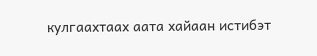кулгаахтаах аата хайаан истибэт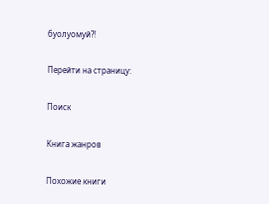буолуомуй?!

Перейти на страницу:

Поиск

Книга жанров

Похожие книги